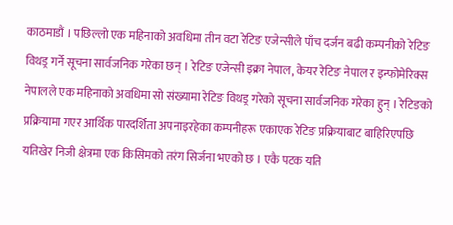काठमाडौं । पछिल्लो एक महिनाको अवधिमा तीन वटा रेटिङ एजेन्सीले पाँच दर्जन बढी कम्पनीको रेटिङ विथड्र गर्ने सूचना सार्वजनिक गरेका छन् । रेटिङ एजेन्सी इक्रा नेपाल, केयर रेटिङ नेपाल र इन्फोमेरिक्स नेपालले एक महिनाको अवधिमा सो संख्यामा रेटिङ विथड्र गरेको सूचना सार्वजनिक गरेका हुन् । रेटिङको प्रक्रियामा गएर आर्थिक पारदर्शिता अपनाइरहेका कम्पनीहरू एकाएक रेटिङ प्रक्रियाबाट बाहिरिएपछि यतिखेर निजी क्षेत्रमा एक किसिमको तरंग सिर्जना भएको छ । एकै पटक यति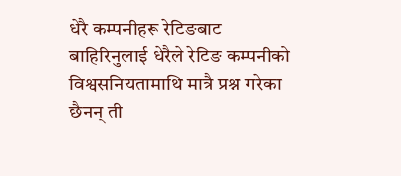धेरै कम्पनीहरू रेटिङबाट बाहिरिनुलाई धेरैले रेटिङ कम्पनीको विश्वसनियतामाथि मात्रै प्रश्न गरेका छैनन् ती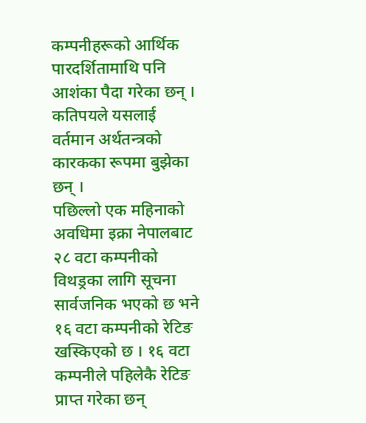कम्पनीहरूको आर्थिक पारदर्शितामाथि पनि आशंका पैदा गरेका छन् । कतिपयले यसलाई वर्तमान अर्थतन्त्रको कारकका रूपमा बुझेका छन् ।
पछिल्लो एक महिनाको अवधिमा इक्रा नेपालबाट २८ वटा कम्पनीको विथड्रका लागि सूचना सार्वजनिक भएको छ भने १६ वटा कम्पनीको रेटिङ खस्किएको छ । १६ वटा कम्पनीले पहिलेकै रेटिङ प्राप्त गरेका छन्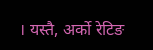। यस्तै, अर्को रेटिङ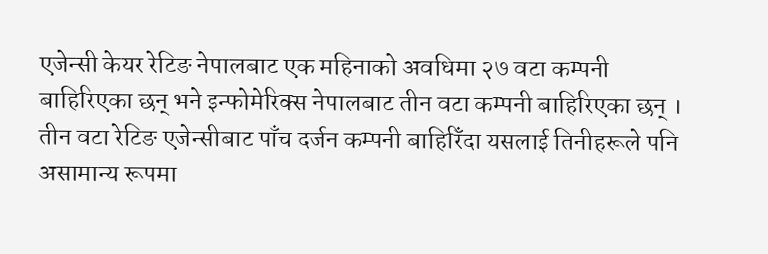एजेन्सी केयर रेटिङ नेपालबाट एक महिनाको अवधिमा २७ वटा कम्पनी बाहिरिएका छन् भने इन्फोमेरिक्स नेपालबाट तीन वटा कम्पनी बाहिरिएका छन् । तीन वटा रेटिङ एजेन्सीबाट पाँच दर्जन कम्पनी बाहिरिँदा यसलाई तिनीहरूले पनि असामान्य रूपमा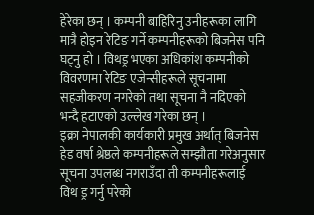हेरेका छन् । कम्पनी बाहिरिनु उनीहरूका लागि मात्रै होइन रेटिङ गर्ने कम्पनीहरूको बिजनेस पनि घट्नु हो । विथड्र भएका अधिकांश कम्पनीको विवरणमा रेटिङ एजेन्सीहरूले सूचनामा सहजीकरण नगरेको तथा सूचना नै नदिएको भन्दै हटाएको उल्लेख गरेका छन् ।
इक्रा नेपालकी कार्यकारी प्रमुख अर्थात् बिजनेस हेड वर्षा श्रेष्ठले कम्पनीहरूले सम्झौता गरेअनुसार सूचना उपलब्ध नगराउँदा ती कम्पनीहरूलाई विथ ड्र गर्नु परेको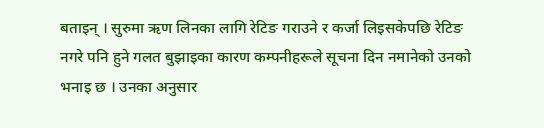बताइन् । सुरुमा ऋण लिनका लागि रेटिङ गराउने र कर्जा लिइसकेपछि रेटिङ नगरे पनि हुने गलत बुझाइका कारण कम्पनीहरूले सूचना दिन नमानेको उनको भनाइ छ । उनका अनुसार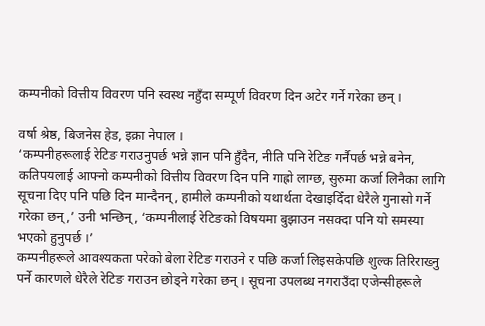कम्पनीको वित्तीय विवरण पनि स्वस्थ नहुँदा सम्पूर्ण विवरण दिन अटेर गर्ने गरेका छन् ।

वर्षा श्रेष्ठ, बिजनेस हेड, इक्रा नेपाल ।
‘कम्पनीहरूलाई रेटिङ गराउनुपर्छ भन्ने ज्ञान पनि हुँदैन, नीति पनि रेटिङ गर्नैपर्छ भन्ने बनेन, कतिपयलाई आफ्नो कम्पनीको वित्तीय विवरण दिन पनि गाह्रो लाग्छ, सुरुमा कर्जा लिनैका लागि सूचना दिए पनि पछि दिन मान्दैनन्, हामीले कम्पनीको यथार्थता देखाइदिँदा धेरैले गुनासो गर्ने गरेका छन्,’ उनी भन्छिन्, ‘कम्पनीलाई रेटिङको विषयमा बुझाउन नसक्दा पनि यो समस्या भएको हुनुपर्छ ।’
कम्पनीहरूले आवश्यकता परेको बेला रेटिङ गराउने र पछि कर्जा लिइसकेपछि शुल्क तिरिराख्नु पर्ने कारणले धेरैले रेटिङ गराउन छोड्ने गरेका छन् । सूचना उपलब्ध नगराउँदा एजेन्सीहरूले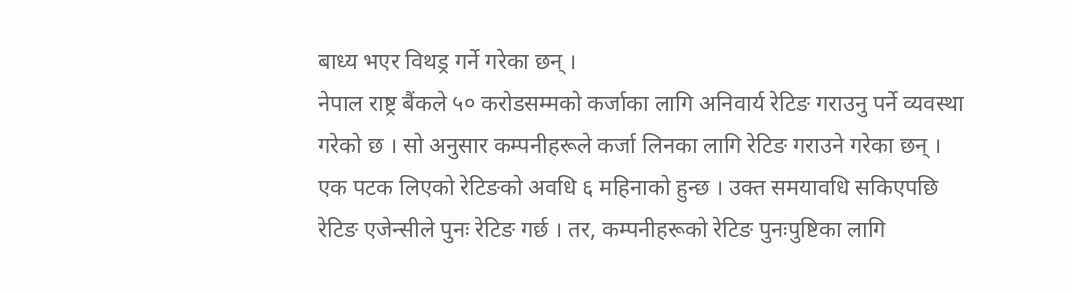बाध्य भएर विथड्र गर्ने गरेका छन् ।
नेपाल राष्ट्र बैंकले ५० करोडसम्मको कर्जाका लागि अनिवार्य रेटिङ गराउनु पर्ने व्यवस्था गरेको छ । सो अनुसार कम्पनीहरूले कर्जा लिनका लागि रेटिङ गराउने गरेका छन् । एक पटक लिएको रेटिङको अवधि ६ महिनाको हुन्छ । उक्त समयावधि सकिएपछि रेटिङ एजेन्सीले पुनः रेटिङ गर्छ । तर, कम्पनीहरूको रेटिङ पुनःपुष्टिका लागि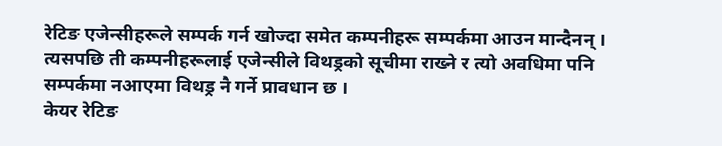रेटिङ एजेन्सीहरूले सम्पर्क गर्न खोज्दा समेत कम्पनीहरू सम्पर्कमा आउन मान्दैनन् । त्यसपछि ती कम्पनीहरूलाई एजेन्सीले विथड्रको सूचीमा राख्ने र त्यो अवधिमा पनि सम्पर्कमा नआएमा विथड्र नै गर्ने प्रावधान छ ।
केयर रेटिङ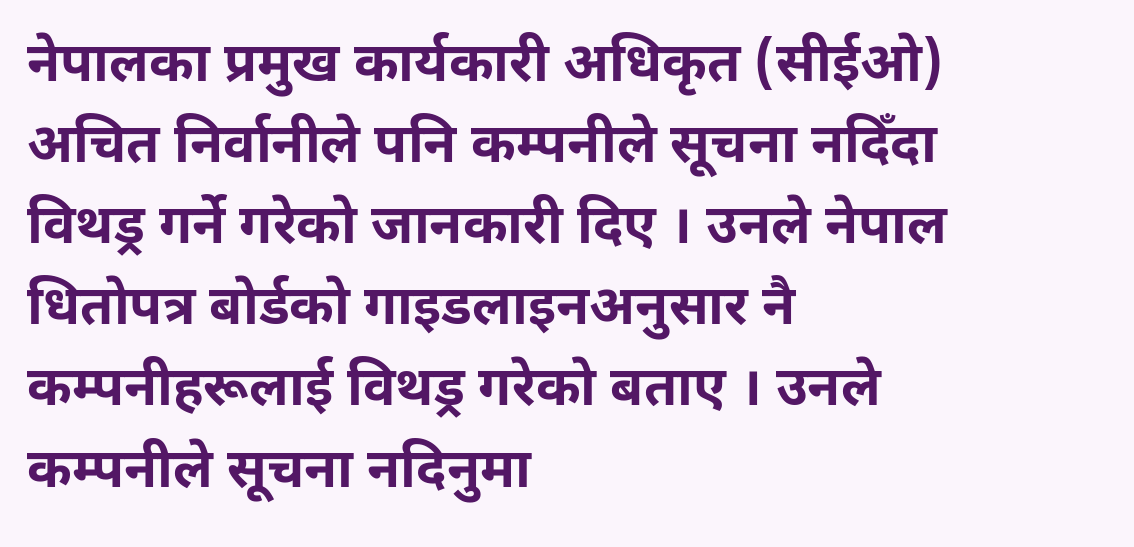नेपालका प्रमुख कार्यकारी अधिकृत (सीईओ) अचित निर्वानीले पनि कम्पनीले सूचना नदिँदा विथड्र गर्ने गरेको जानकारी दिए । उनले नेपाल धितोपत्र बोर्डको गाइडलाइनअनुसार नै कम्पनीहरूलाई विथड्र गरेको बताए । उनले कम्पनीले सूचना नदिनुमा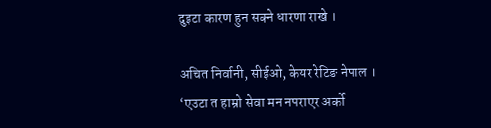दुइटा कारण हुन सक्ने धारणा राखे ।

अचित निर्वानी, सीईओ, केयर रेटिङ नेपाल ।
‘एउटा त हाम्रो सेवा मन नपराएर अर्को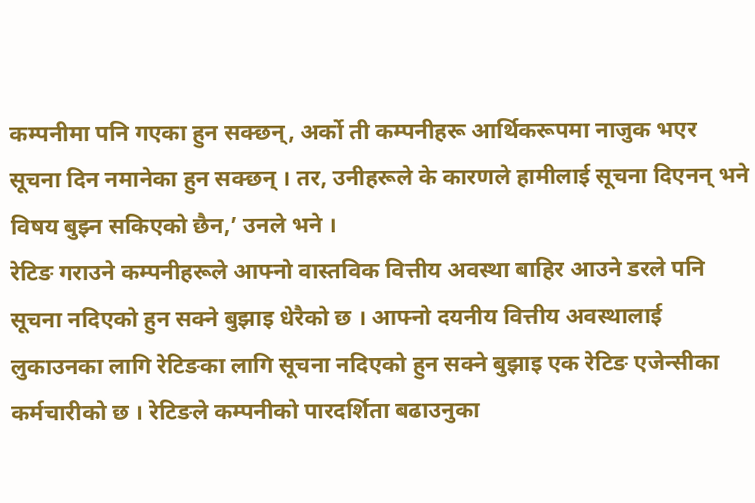कम्पनीमा पनि गएका हुन सक्छन्, अर्को ती कम्पनीहरू आर्थिकरूपमा नाजुक भएर सूचना दिन नमानेका हुन सक्छन् । तर, उनीहरूले के कारणले हामीलाई सूचना दिएनन् भने विषय बुझ्न सकिएको छैन,’ उनले भने ।
रेटिङ गराउने कम्पनीहरूले आफ्नो वास्तविक वित्तीय अवस्था बाहिर आउने डरले पनि सूचना नदिएको हुन सक्ने बुझाइ धेरैको छ । आफ्नो दयनीय वित्तीय अवस्थालाई लुकाउनका लागि रेटिङका लागि सूचना नदिएको हुन सक्ने बुझाइ एक रेटिङ एजेन्सीका कर्मचारीको छ । रेटिङले कम्पनीको पारदर्शिता बढाउनुका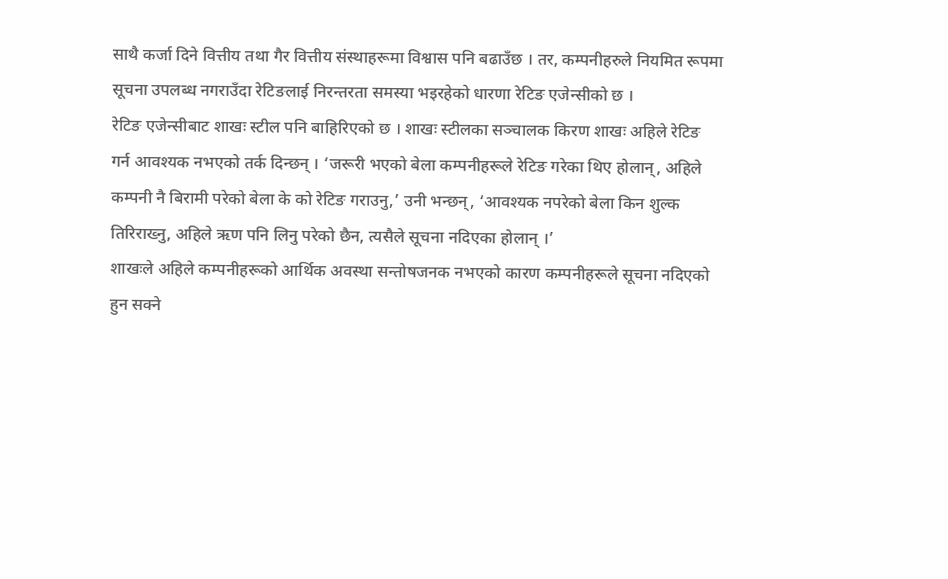साथै कर्जा दिने वित्तीय तथा गैर वित्तीय संस्थाहरूमा विश्वास पनि बढाउँछ । तर, कम्पनीहरुले नियमित रूपमा सूचना उपलब्ध नगराउँदा रेटिङलाई निरन्तरता समस्या भइरहेको धारणा रेटिङ एजेन्सीको छ ।
रेटिङ एजेन्सीबाट शाखः स्टील पनि बाहिरिएको छ । शाखः स्टीलका सञ्चालक किरण शाखः अहिले रेटिङ गर्न आवश्यक नभएको तर्क दिन्छन् । ‘जरूरी भएको बेला कम्पनीहरूले रेटिङ गरेका थिए होलान्, अहिले कम्पनी नै बिरामी परेको बेला के को रेटिङ गराउनु,’ उनी भन्छन्, ‘आवश्यक नपरेको बेला किन शुल्क तिरिराख्नु, अहिले ऋण पनि लिनु परेको छैन, त्यसैले सूचना नदिएका होलान् ।’
शाखःले अहिले कम्पनीहरूको आर्थिक अवस्था सन्तोषजनक नभएको कारण कम्पनीहरूले सूचना नदिएको हुन सक्ने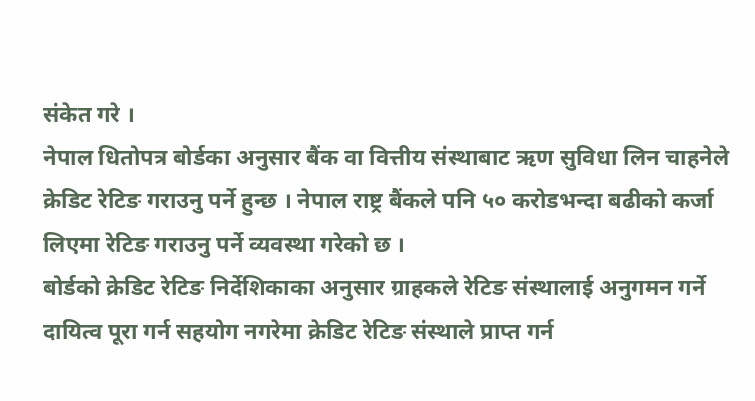संकेत गरे ।
नेपाल धितोपत्र बोर्डका अनुसार बैंक वा वित्तीय संस्थाबाट ऋण सुविधा लिन चाहनेले क्रेडिट रेटिङ गराउनु पर्ने हुन्छ । नेपाल राष्ट्र बैंकले पनि ५० करोडभन्दा बढीको कर्जा लिएमा रेटिङ गराउनु पर्ने व्यवस्था गरेको छ ।
बोर्डको क्रेडिट रेटिङ निर्देशिकाका अनुसार ग्राहकले रेटिङ संस्थालाई अनुगमन गर्ने दायित्व पूरा गर्न सहयोग नगरेमा क्रेडिट रेटिङ संस्थाले प्राप्त गर्न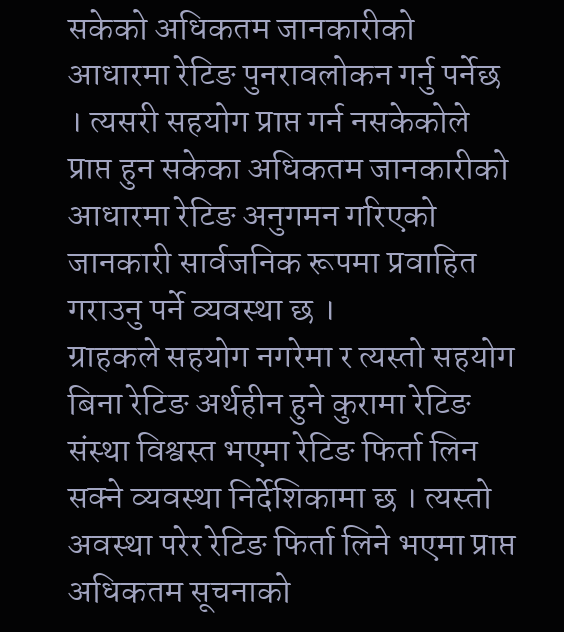सकेको अधिकतम जानकारीको आधारमा रेटिङ पुनरावलोकन गर्नु पर्नेछ । त्यसरी सहयोग प्राप्त गर्न नसकेकोले प्राप्त हुन सकेका अधिकतम जानकारीको आधारमा रेटिङ अनुगमन गरिएको जानकारी सार्वजनिक रूपमा प्रवाहित गराउनु पर्ने व्यवस्था छ ।
ग्राहकले सहयोग नगरेमा र त्यस्तो सहयोग बिना रेटिङ अर्थहीन हुने कुरामा रेटिङ संस्था विश्वस्त भएमा रेटिङ फिर्ता लिन सक्ने व्यवस्था निर्देशिकामा छ । त्यस्तो अवस्था परेर रेटिङ फिर्ता लिने भएमा प्राप्त अधिकतम सूचनाको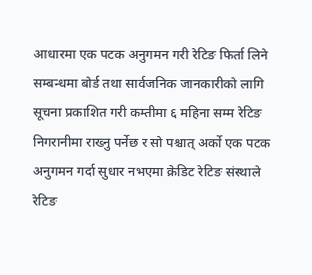आधारमा एक पटक अनुगमन गरी रेटिङ फिर्ता लिने सम्बन्धमा बोर्ड तथा सार्वजनिक जानकारीको लागि सूचना प्रकाशित गरी कम्तीमा ६ महिना सम्म रेटिङ निगरानीमा राख्नु पर्नेछ र सो पश्चात् अर्को एक पटक अनुगमन गर्दा सुधार नभएमा क्रेडिट रेटिङ संस्थाले रेटिङ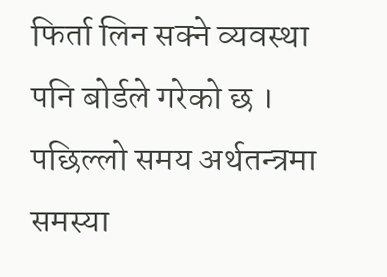फिर्ता लिन सक्ने व्यवस्था पनि बोर्डले गरेको छ ।
पछिल्लो समय अर्थतन्त्रमा समस्या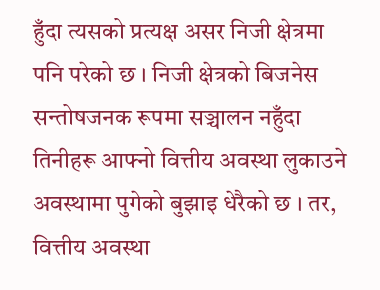हुँदा त्यसको प्रत्यक्ष असर निजी क्षेत्रमा पनि परेको छ । निजी क्षेत्रको बिजनेस सन्तोषजनक रूपमा सञ्चालन नहुँदा तिनीहरू आफ्नो वित्तीय अवस्था लुकाउने अवस्थामा पुगेको बुझाइ धेरैको छ । तर, वित्तीय अवस्था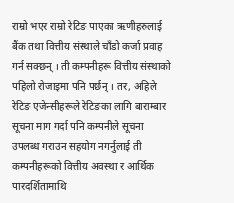राम्रो भएर राम्रो रेटिङ पाएका ऋणीहरुलाई बैंक तथा वित्तीय संस्थाले चाँडो कर्जा प्रवाह गर्न सक्छन् । ती कम्पनीहरू वित्तीय संस्थाको पहिलो रोजाइमा पनि पर्छन् । तर, अहिले रेटिङ एजेन्सीहरूले रेटिङका लागि बाराम्बार सूचना माग गर्दा पनि कम्पनीले सूचना उपलब्ध गराउन सहयोग नगर्नुलाई ती कम्पनीहरूको वित्तीय अवस्था र आर्थिक पारदर्शितामाथि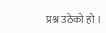प्रश्न उठेको हो ।